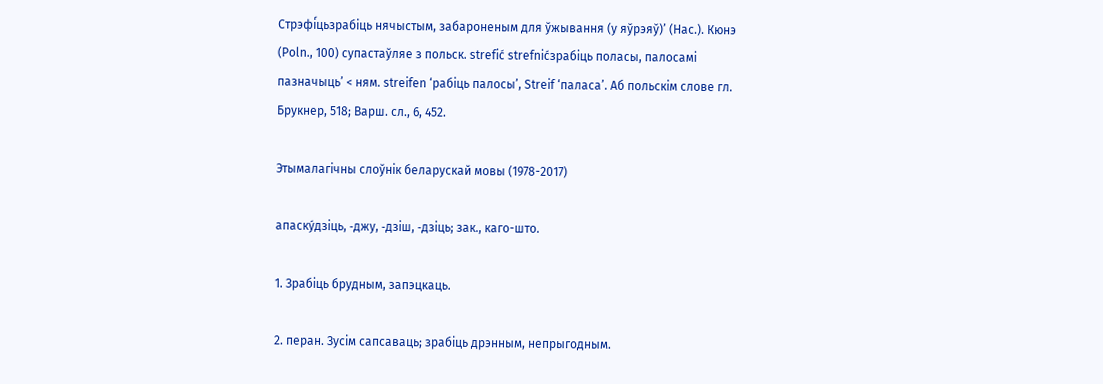Стрэфі́цьзрабіць нячыстым, забароненым для ўжывання (у яўрэяў)’ (Нас.). Кюнэ (Poln., 100) супастаўляе з польск. strefić strefnićзрабіць поласы, палосамі пазначыць’ < ням. streifen ‘рабіць палосы’, Streif ‘паласа’. Аб польскім слове гл. Брукнер, 518; Варш. сл., 6, 452.

Этымалагічны слоўнік беларускай мовы (1978-2017)

апаску́дзіць, ‑джу, ‑дзіш, ‑дзіць; зак., каго-што.

1. Зрабіць брудным, запэцкаць.

2. перан. Зусім сапсаваць; зрабіць дрэнным, непрыгодным.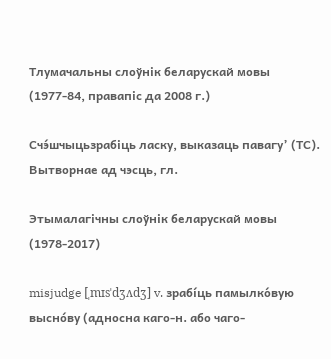Тлумачальны слоўнік беларускай мовы (1977-84, правапіс да 2008 г.)

Счэ́шчыцьзрабіць ласку, выказаць павагу’ (ТС). Вытворнае ад чэсць, гл.

Этымалагічны слоўнік беларускай мовы (1978-2017)

misjudge [ˌmɪsˈdʒʌdʒ] v. зрабі́ць памылко́вую высно́ву (адносна каго-н. або чаго-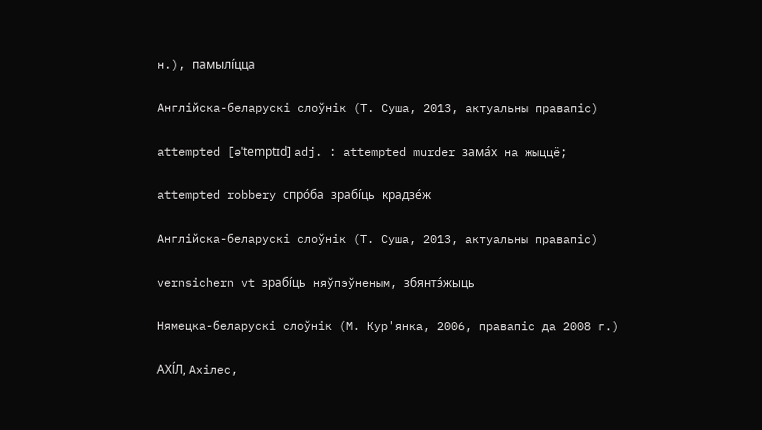н.), памылі́цца

Англійска-беларускі слоўнік (Т. Суша, 2013, актуальны правапіс)

attempted [əˈtemptɪd] adj. : attempted murder зама́х на жыццё;

attempted robbery спро́ба зрабі́ць крадзе́ж

Англійска-беларускі слоўнік (Т. Суша, 2013, актуальны правапіс)

vernsichern vt зрабі́ць няўпэўненым, збянтэ́жыць

Нямецка-беларускі слоўнік (М. Кур'янка, 2006, правапіс да 2008 г.)

АХІ́Л, Ахілес,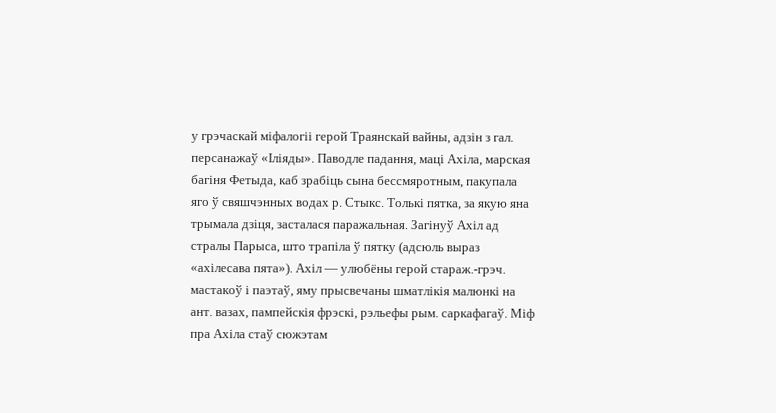у грэчаскай міфалогіі герой Траянскай вайны, адзін з гал. персанажаў «Іліяды». Паводле падання, маці Ахіла, марская багіня Фетыда, каб зрабіць сына бессмяротным, пакупала яго ў свяшчэнных водах р. Стыкс. Толькі пятка, за якую яна трымала дзіця, засталася паражальная. Загінуў Ахіл ад стралы Парыса, што трапіла ў пятку (адсюль выраз «ахілесава пята»). Ахіл — улюбёны герой стараж.-грэч. мастакоў і паэтаў, яму прысвечаны шматлікія малюнкі на ант. вазах, пампейскія фрэскі, рэльефы рым. саркафагаў. Міф пра Ахіла стаў сюжэтам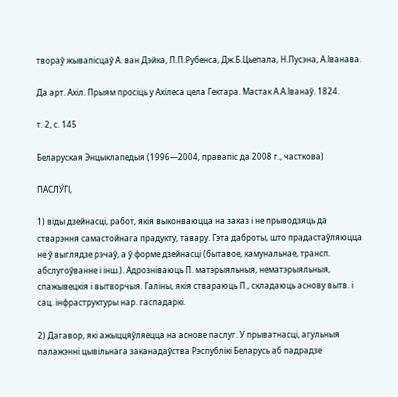твораў жывапісцаў А. ван Дэйка, П.П.Рубенса, Дж.Б.Цьепала, Н.Пусэна, А.Іванава.

Да арт. Ахіл. Прыям просіць у Ахілеса цела Гектара. Мастак А.А.Іванаў. 1824.

т. 2, с. 145

Беларуская Энцыклапедыя (1996—2004, правапіс да 2008 г., часткова)

ПАСЛУ́ГІ,

1) віды дзейнасці, работ, якія выконваюцца на заказ і не прыводзяць да стварэння самастойнага прадукту, тавару. Гэта даброты, што прадастаўляюцца не ў выглядзе рэчаў, а ў форме дзейнасці (бытавое, камунальнае, трансп. абслугоўванне і інш.). Адрозніваюць П. матэрыяльныя, нематэрыяльныя, спажывецкія і вытворчыя. Галіны, якія ствараюць П., складаюць аснову вытв. і сац. інфраструктуры нар. гаспадаркі.

2) Дагавор, які ажыццяўляецца на аснове паслуг. У прыватнасці, агульныя палажэнні цывільнага заканадаўства Рэспублікі Беларусь аб падрадзе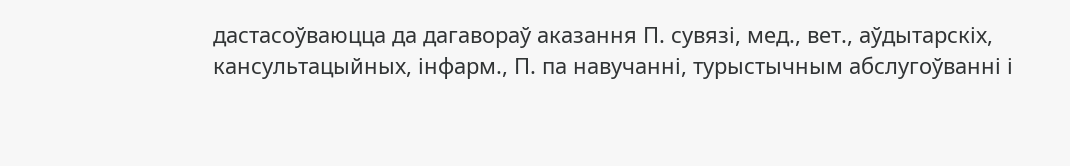дастасоўваюцца да дагавораў аказання П. сувязі, мед., вет., аўдытарскіх, кансультацыйных, інфарм., П. па навучанні, турыстычным абслугоўванні і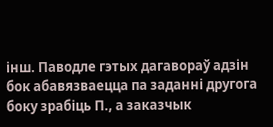інш. Паводле гэтых дагавораў адзін бок абавязваецца па заданні другога боку зрабіць П., а заказчык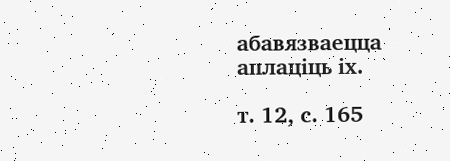абавязваецца аплаціць іх.

т. 12, с. 165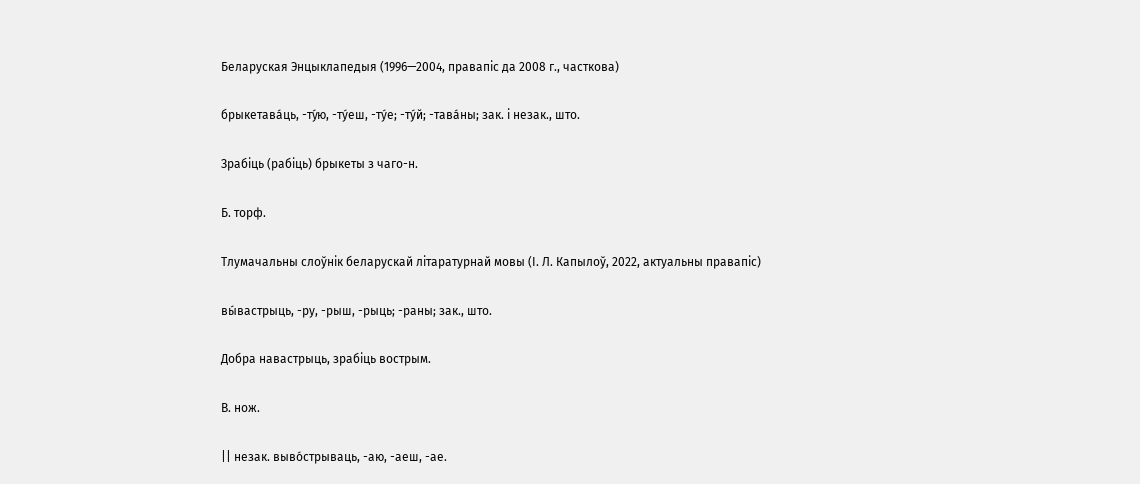Беларуская Энцыклапедыя (1996—2004, правапіс да 2008 г., часткова)

брыкетава́ць, -ту́ю, -ту́еш, -ту́е; -ту́й; -тава́ны; зак. і незак., што.

Зрабіць (рабіць) брыкеты з чаго-н.

Б. торф.

Тлумачальны слоўнік беларускай літаратурнай мовы (І. Л. Капылоў, 2022, актуальны правапіс)

вы́вастрыць, -ру, -рыш, -рыць; -раны; зак., што.

Добра навастрыць, зрабіць вострым.

В. нож.

|| незак. выво́стрываць, -аю, -аеш, -ае.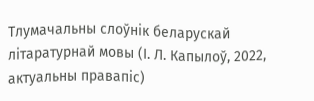Тлумачальны слоўнік беларускай літаратурнай мовы (І. Л. Капылоў, 2022, актуальны правапіс)